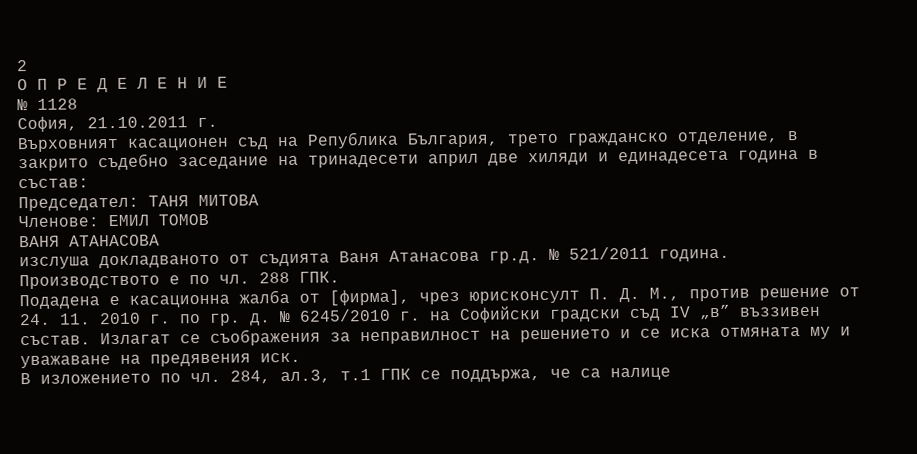2
О П Р Е Д Е Л Е Н И Е
№ 1128
София, 21.10.2011 г.
Върховният касационен съд на Република България, трето гражданско отделение, в закрито съдебно заседание на тринадесети април две хиляди и единадесета година в състав:
Председател: ТАНЯ МИТОВА
Членове: ЕМИЛ ТОМОВ
ВАНЯ АТАНАСОВА
изслуша докладваното от съдията Ваня Атанасова гр.д. № 521/2011 година.
Производството е по чл. 288 ГПК.
Подадена е касационна жалба от [фирма], чрез юрисконсулт П. Д. М., против решение от 24. 11. 2010 г. по гр. д. № 6245/2010 г. на Софийски градски съд ІV „в” въззивен състав. Излагат се съображения за неправилност на решението и се иска отмяната му и уважаване на предявения иск.
В изложението по чл. 284, ал.3, т.1 ГПК се поддържа, че са налице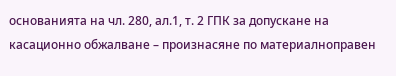основанията на чл. 280, ал.1, т. 2 ГПК за допускане на касационно обжалване – произнасяне по материалноправен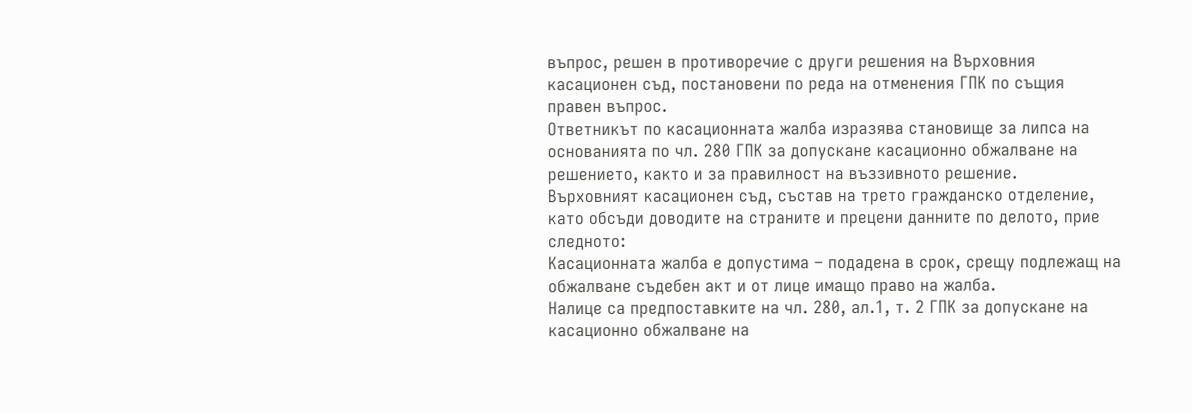въпрос, решен в противоречие с други решения на Върховния касационен съд, постановени по реда на отменения ГПК по същия правен въпрос.
Ответникът по касационната жалба изразява становище за липса на основанията по чл. 280 ГПК за допускане касационно обжалване на решението, както и за правилност на въззивното решение.
Върховният касационен съд, състав на трето гражданско отделение, като обсъди доводите на страните и прецени данните по делото, прие следното:
Касационната жалба е допустима – подадена в срок, срещу подлежащ на обжалване съдебен акт и от лице имащо право на жалба.
Налице са предпоставките на чл. 280, ал.1, т. 2 ГПК за допускане на касационно обжалване на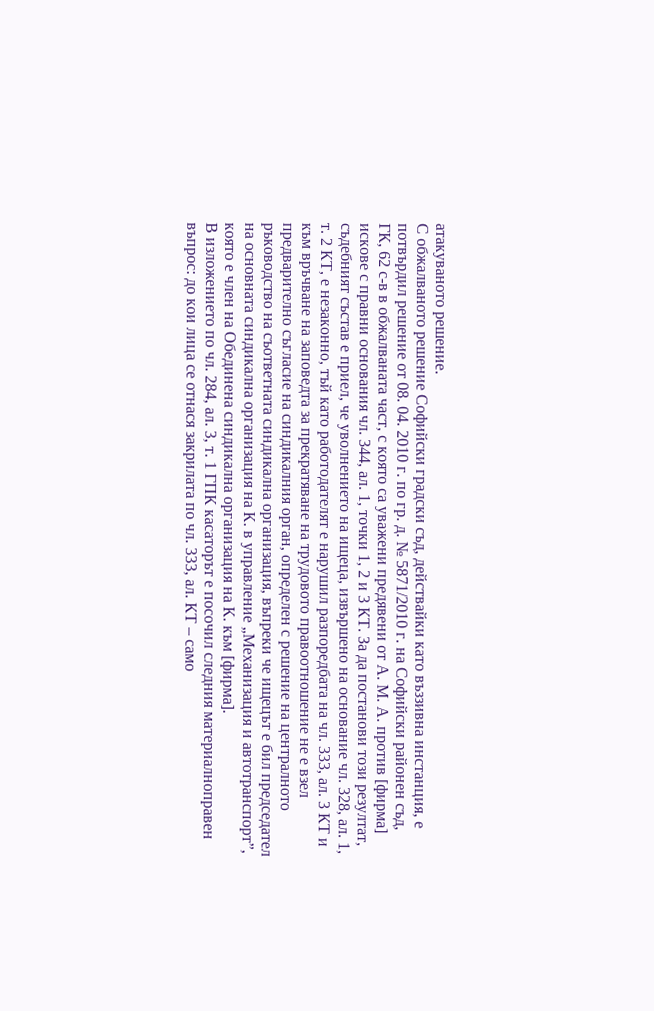атакуваното решение.
С обжалваното решение Софийски градски съд, действайки като въззивна инстанция, е потвърдил решение от 08. 04. 2010 г. по гр. д. № 5871/2010 г. на Софийски районен съд, ГК, 62 с-в в обжалваната част, с която са уважени предявени от А. М. А. против [фирма] искове с правни основания чл. 344, ал. 1, точки 1, 2 и 3 КТ. За да постанови този резултат, съдебният състав е приел, че уволнението на ищеца, извършено на основание чл. 328, ал. 1, т. 2 КТ, е незаконно, тъй като работодателят е нарушил разпоредбата на чл. 333, ал. 3 КТ и към връчване на заповедта за прекратяване на трудовото правоотношение не е взел предварително съгласие на синдикалния орган, определен с решение на централното ръководство на съответната синдикална организация, въпреки че ищецът е бил председател на основната синдикална организация на К. в управление „Механизация и автотранспорт”, която е член на Обединена синдикална организация на К. към [фирма].
В изложението по чл. 284, ал. 3, т. 1 ГПК касаторът е посочил следния материалноправен въпрос: до кои лица се отнася закрилата по чл. 333, ал. КТ – само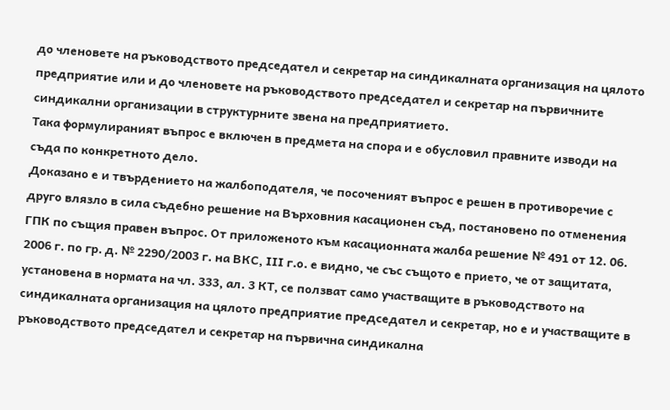до членовете на ръководството председател и секретар на синдикалната организация на цялото предприятие или и до членовете на ръководството председател и секретар на първичните синдикални организации в структурните звена на предприятието.
Така формулираният въпрос е включен в предмета на спора и е обусловил правните изводи на съда по конкретното дело.
Доказано е и твърдението на жалбоподателя, че посоченият въпрос е решен в противоречие с друго влязло в сила съдебно решение на Върховния касационен съд, постановено по отменения ГПК по същия правен въпрос. От приложеното към касационната жалба решение № 491 от 12. 06. 2006 г. по гр. д. № 2290/2003 г. на ВКС, ІІІ г.о. е видно, че със същото е прието, че от защитата, установена в нормата на чл. 333, ал. 3 КТ, се ползват само участващите в ръководството на синдикалната организация на цялото предприятие председател и секретар, но е и участващите в ръководството председател и секретар на първична синдикална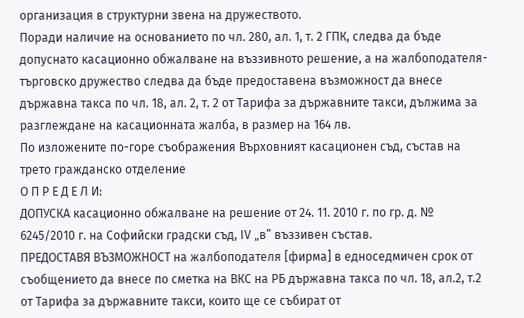организация в структурни звена на дружеството.
Поради наличие на основанието по чл. 280, ал. 1, т. 2 ГПК, следва да бъде допуснато касационно обжалване на въззивното решение, а на жалбоподателя-търговско дружество следва да бъде предоставена възможност да внесе държавна такса по чл. 18, ал. 2, т. 2 от Тарифа за държавните такси, дължима за разглеждане на касационната жалба, в размер на 164 лв.
По изложените по-горе съображения Върховният касационен съд, състав на трето гражданско отделение
О П Р Е Д Е Л И:
ДОПУСКА касационно обжалване на решение от 24. 11. 2010 г. по гр. д. № 6245/2010 г. на Софийски градски съд, ІV „в” въззивен състав.
ПРЕДОСТАВЯ ВЪЗМОЖНОСТ на жалбоподателя [фирма] в едноседмичен срок от съобщението да внесе по сметка на ВКС на РБ държавна такса по чл. 18, ал.2, т.2 от Тарифа за държавните такси, които ще се събират от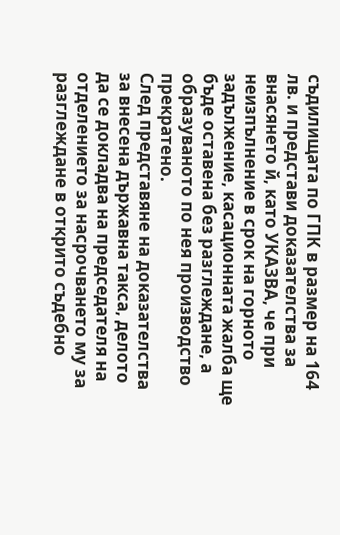съдилищата по ГПК в размер на 164 лв. и представи доказателства за внасянето й, като УКАЗВА, че при неизпълнение в срок на горното задължение, касационната жалба ще бъде оставена без разглеждане, а образуваното по нея производство прекратено.
След представяне на доказателства за внесена държавна такса, делото да се докладва на председателя на отделението за насрочването му за разглеждане в открито съдебно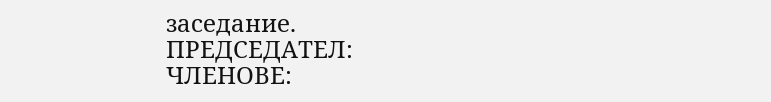заседание.
ПРЕДСЕДАТЕЛ:
ЧЛЕНОВЕ: